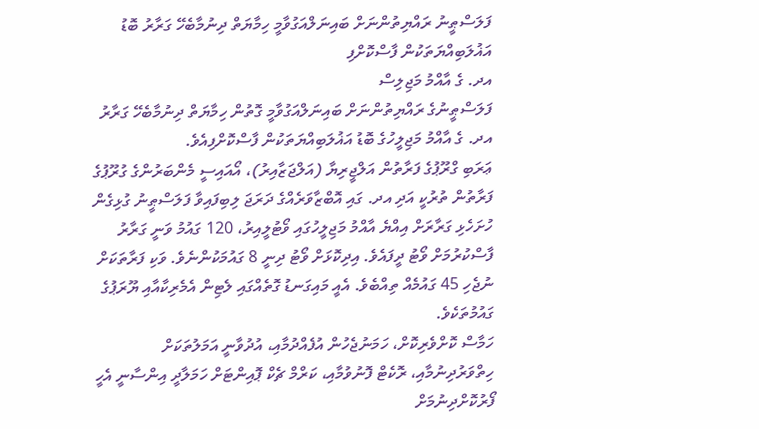ފަލަސްޠީނު ރައްޔިތުންނަށް ބައިނަލްއަގުވާމީ ހިމާޔަތް ދިނުމާބެހޭ ގަރާރު ބޮޑު އަޣުލަބިއްޔަތަކުން ފާސްކޮށްފި
އދ. ގެ އާއްމު މަޖިލިސް
ފަލަސްޠީނުގެ ރައްޔިތުންނަށް ބައިނަލްއަގުވާމީ ގޮތުން ހިމާޔަތް ދިނުމާބެހޭ ގަރާރު އދ. ގެ އާއްމު މަޖިލީހުގެ ބޮޑު އަޣުލަބިއްޔަތަކުން ފާސްކޮށްފިއެވެ.
ޢަރަބި ގްރޫޕުގެ ފަރާތުން އަލްޖީރިޔާ (އަލްޖަޒާއިރު)، އޯއައިސީ މެންބަރުންގެ ގުރޫޕުގެ ފަރާތުން ތުރުކީ އަދި އދ. ގައި އޮބްޒާވަރެއްގެ ދަރަޖަ ލިބިފައިވާ ފަލަސްޠީނު ގުޅިގެން ހުށަހެޅި ގަރާރަށް އިއްޔެ އާއްމު މަޖިލީހުގައި ވޯޓުލީއިރު، 120 ގައުމު ވަނީ ގަރާރު ފާސްކުރުމަށް ވޯޓު ދީފައެވެ. އިދިކޮޅަށް ވޯޓު ދިނީ 8 ގައުމަކުންނެވެ. ވަކި ފަރާތަކަށް ނުޖެހި 45 ގައުމެއް ތިއްބެވެ. އެއީ މައިގަނޑު ގޮތެއްގައި ލެޓިން އެމެރިކާއާއި ޔޫރަޕުގެ ގައުމުތަކެވެ.
ހަމާސް ކޮށްވެރިކޮށް، ހަމަނުޖެހުން އުފެއްދުމާއި، އުދުވާނީ އަމަލުތަކަށް ހިތްވަރުދިނުމާއި، ރޮކެޓް ފޮނުވުމާއި، ކަރްމް ޗެކް ޕޮއިންޓަށް ހަމަލާދީ އިންސާނީ އެހީ ފޯރުކޮށްދިނުމަށް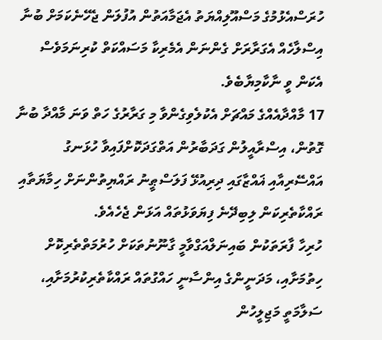ހުރަސްއެޅުމުގެ މަސްއޫލިއްޔަތު އެޖަމާއަތުން އުފުލަން ޖެހޭނެކަމަށް ބުނާ އިސްލާހެއް އެގަރާރަށް ގެންނަން އެމެރިކާ މަސައްކަތް ކުރިނަމަވެސް އެކަން ވީ ނާކާމިޔާބެވެ.
17 މާއްދާއެއްގެ މައްޗަށް އެކުލެވިގެންވާ މި ގަރާރުގެ ހަތް ވަނަ މާއްދާ ބުނާ ގޮތުން، އިސްރާއީލުން ގަދަބާރުން އަތްގަދަކޮށްފައިވާ ހުޅަނގު އައްސޭރިއާއި ޣައްޒާގައި ދިރިއުޅޭ ފަލަސްޠީނު ރައްޔިތުންނަށް ހިމާޔަތާއި ރައްކާތެރިކަން ލިބިދޭނެ ފިޔަވަޅުތައް އަޅަން ޖެހެއެވެ.
ހުރިހާ ފާރަތަކުން ބައިނަލްއަގްވާމީ ގާނޫނުތަކަށް ހުރުމަތްތެރިކޮށް ހިތުމަށާއި، މަދަނީންގެ އިންސާނީ ހައްގުތައް ރައްކާތެރިކުރުމަށާއި، ސަލާމަތީ މަޖިލީހުން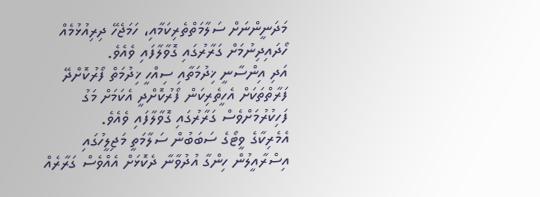މަދަނީންނަށް ސަލާމަތްތެރިކަމާއި، ހަމަޖެހޭ ދިރިއުޅުމެއް ހޯދައިދިނުމަށް ގަރާރުގައި ގޮވާލާފައި ވެއެވެ.
އަދި އިންސާނީ ޚިދުމަތާއި ސިއްހީ ޚިދުމަތް ފޯރުކޮށްދޭ ފަރާތްތަކަށް އެހީތެރިކަން ފޯރުކޮށްދީ އެކަމަށް މަގު ފަހިކުރުމަށްވެސް ގަރާރުގައި ގޮވާލާފައި ވެއެވެ.
އެމެރިކާގެ ވީޓޯގެ ސަބަބުން ސަލާމަތީ މަޖިލީހުގައި އިސްރާއީލުން ހިންގާ އުދުވާނާ ދެކޮޅަށް އެއްވެސް ގަރާރެއް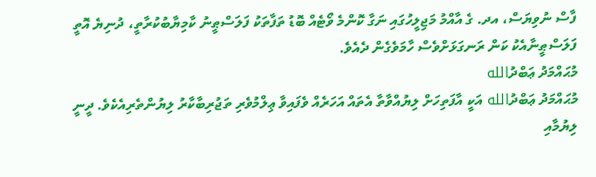ފާސް ނުވިޔަސް، އދ. ގެ އާއްމު މަޖިލީހުގައި ނަގާ ކޮންމެ ވޯޓެއް ބޮޑު ތަފާތަކު ފަލަސްޠީނު ކާމިޔާބުކުރާތީ، ދުނިޔެ އޮތީ ފަލަސްޠީނާއެކު ކަން ރަނގަޅަށްވެސް ހާމަވެގެން ދެއެވެ.
މުޙައްމަދު ޢަބްދުالله
މުޙައްމަދު ޢަބްދުالله އަކީ އާފަތިހަށް ލިޔުއްވާތާ އެތައް އަހަރެއް ވެފައިވާ ޢިލްމުވެރި ތަޖުރިބާކާރު ލިޔުންތެރިއެކެވެ. ދީނީ ލިޔުމާއި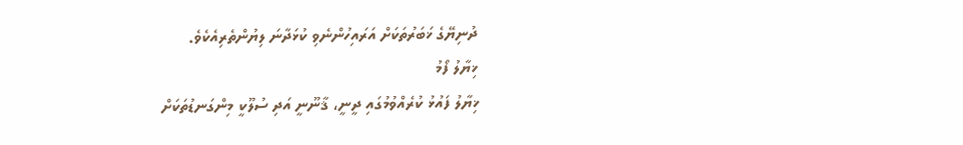ދުނިޔޭގެ ޚަބަރުތަކަށް އަރައިހުންނެވި ކުޅަދާނަ ލިޔުންތެރިއެކެވެ.
ޚިޔާލު ފޯމު
ޚިޔާލު ފައުޅު ކުރެއްވުމުގައި ދީނީ، ޤާނޫނީ އަދި ސުލޫކީ މިންގަނޑުތަކަށް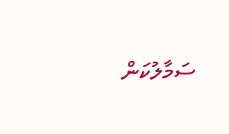ސަމާލުކަން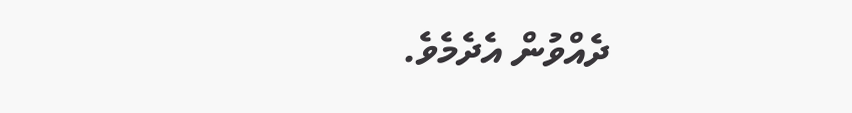ދެއްވުން އެދެމެވެ.